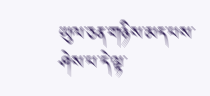ཡུལ་ཅན་གཉིས་མད་པས་ཤེས་པ་དེ་ལྟ་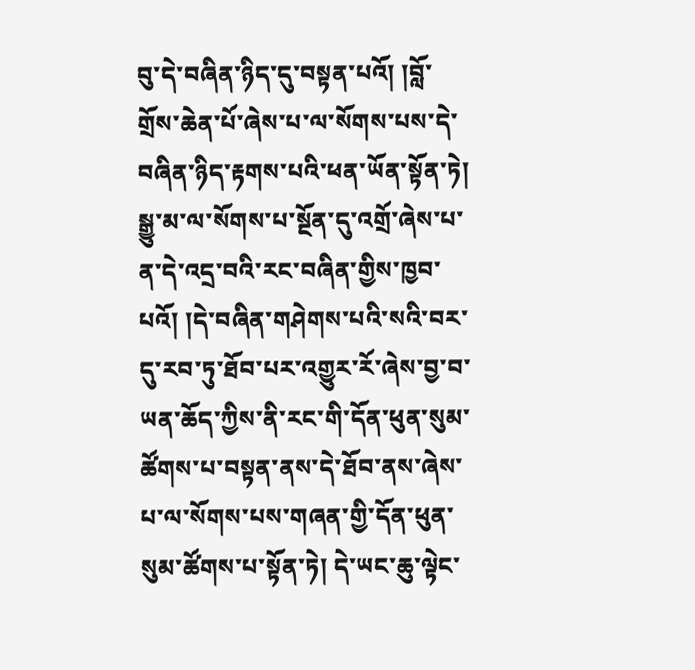བུ་དེ་བཞིན་ཉིད་དུ་བསྟན་པའོ། །བློ་གྲོས་ཆེན་པོ་ཞེས་པ་ལ་སོགས་པས་དེ་བཞིན་ཉིད་རྟགས་པའི་ཕན་ཡོན་སྟོན་ཏེ། སྒྱུ་མ་ལ་སོགས་པ་སྔོན་དུ་འགྲོ་ཞེས་པ་ན་དེ་འདྲ་བའི་རང་བཞིན་གྱིས་ཁྱབ་པའོ། །དེ་བཞིན་གཤེགས་པའི་སའི་བར་དུ་རབ་ཏུ་ཐོབ་པར་འགྱུར་རོ་ཞེས་བྱ་བ་ཡན་ཆོད་ཀྱིས་ནི་རང་གི་དོན་ཕུན་སུམ་ཚོགས་པ་བསྟན་ནས་དེ་ཐོབ་ནས་ཞེས་པ་ལ་སོགས་པས་གཞན་གྱི་དོན་ཕུན་སུམ་ཚོགས་པ་སྟོན་ཏེ། དེ་ཡང་ཆུ་ལྟེང་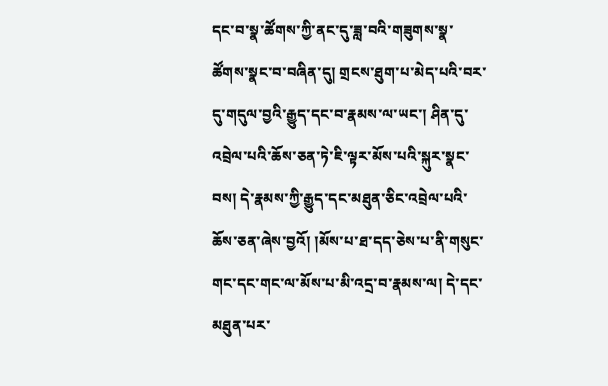དང་བ་སྣ་ཚོགས་ཀྱི་ནང་དུ་ཟླ་བའི་གཟུགས་སྣ་ཚོགས་སྣང་བ་བཞིན་དུ། གྲངས་ཐུག་པ་མེད་པའི་བར་དུ་གདུལ་བྱའི་རྒྱུད་དང་བ་རྣམས་ལ་ཡང་། ཤིན་དུ་འབྲེལ་པའི་ཆོས་ཅན་ཏེ་ཇི་ལྟར་མོས་པའི་སྐུར་སྣང་བས། དེ་རྣམས་ཀྱི་རྒྱུད་དང་མཐུན་ཅིང་འབྲེལ་པའི་ཆོས་ཅན་ཞེས་བྱའོ། །མོས་པ་ཐ་དད་ཅེས་པ་ནི་གསུང་གང་དང་གང་ལ་མོས་པ་མི་འདྲ་བ་རྣམས་ལ། དེ་དང་མཐུན་པར་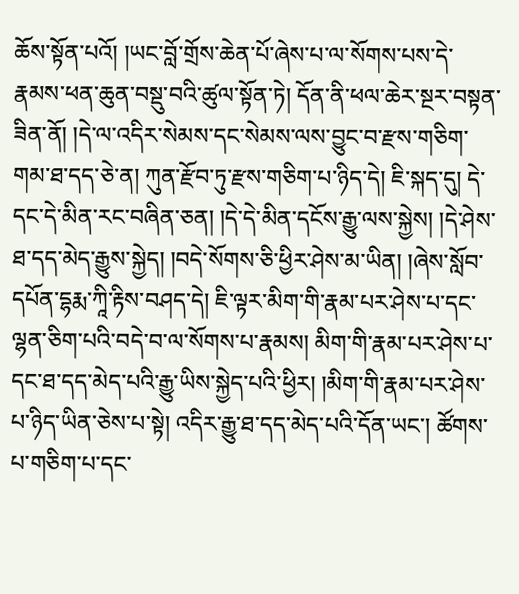ཆོས་སྟོན་པའོ། །ཡང་བློ་གྲོས་ཆེན་པོ་ཞེས་པ་ལ་སོགས་པས་དེ་རྣམས་ཕན་ཆུན་བསྡུ་བའི་ཚུལ་སྟོན་ཏེ། དོན་ནི་ཕལ་ཆེར་སྔར་བསྟན་ཟིན་ནོ། །དེ་ལ་འདིར་སེམས་དང་སེམས་ལས་བྱུང་བ་རྫས་གཅིག་གམ་ཐ་དད་ཅེ་ན། ཀུན་རྫོབ་ཏུ་རྫས་གཅིག་པ་ཉིད་དེ། ཇི་སྐད་དུ། དེ་དང་དེ་མིན་རང་བཞིན་ཅན། །དེ་དེ་མིན་དངོས་རྒྱུ་ལས་སྐྱེས། །དེ་ཤེས་ཐ་དད་མེད་རྒྱུས་སྐྱེད། །བདེ་སོགས་ཅི་ཕྱིར་ཤེས་མ་ཡིན། །ཞེས་སློབ་དཔོན་དྷརྨ་ཀཱི་རྟིས་བཤད་དེ། ཇི་ལྟར་མིག་གི་རྣམ་པར་ཤེས་པ་དང་ལྷན་ཅིག་པའི་བདེ་བ་ལ་སོགས་པ་རྣམས། མིག་གི་རྣམ་པར་ཤེས་པ་དང་ཐ་དད་མེད་པའི་རྒྱུ་ཡིས་སྐྱེད་པའི་ཕྱིར། །མིག་གི་རྣམ་པར་ཤེས་པ་ཉིད་ཡིན་ཅེས་པ་སྟེ། འདིར་རྒྱུ་ཐ་དད་མེད་པའི་དོན་ཡང་། ཚོགས་པ་གཅིག་པ་དང་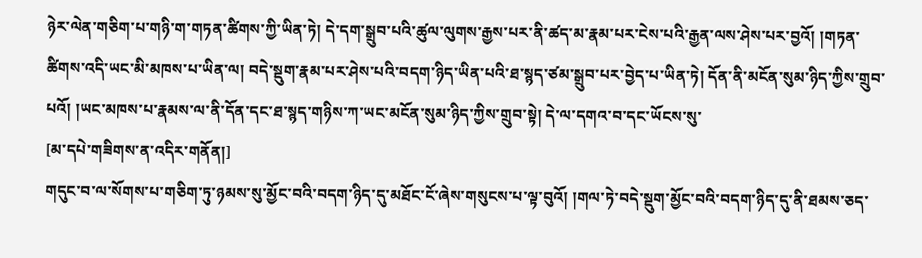ཉེར་ལེན་གཅིག་པ་གཉི་ག་གཏན་ཚིགས་ཀྱི་ཡིན་ཏེ། དེ་དག་སྒྲུབ་པའི་ཚུལ་ལུགས་རྒྱས་པར་ནི་ཚད་མ་རྣམ་པར་ངེས་པའི་རྒྱན་ལས་ཤེས་པར་བྱའོ། །གཏན་ཚིགས་འདི་ཡང་མི་མཁས་པ་ཡིན་ལ། བདེ་སྡུག་རྣམ་པར་ཤེས་པའི་བདག་ཉིད་ཡིན་པའི་ཐ་སྙད་ཙམ་སྒྲུབ་པར་བྱེད་པ་ཡིན་ཏེ། དོན་ནི་མངོན་སུམ་ཉིད་ཀྱིས་གྲུབ་པའོ། །ཡང་མཁས་པ་རྣམས་ལ་ནི་དོན་དང་ཐ་སྙད་གཉིས་ཀ་ཡང་མངོན་སུམ་ཉིད་ཀྱིས་གྲུབ་སྟེ། དེ་ལ་དགའ་བ་དང་ཡོངས་སུ་
[མ་དཔེ་གཟིགས་ན་འདིར་གནོན།]
གདུང་བ་ལ་སོགས་པ་གཅིག་ཏུ་ཉམས་སུ་མྱོང་བའི་བདག་ཉིད་དུ་མཐོང་ངོ་ཞེས་གསུངས་པ་ལྟ་བུའོ། །གལ་ཏེ་བདེ་སྡུག་མྱོང་བའི་བདག་ཉིད་དུ་ནི་ཐམས་ཅད་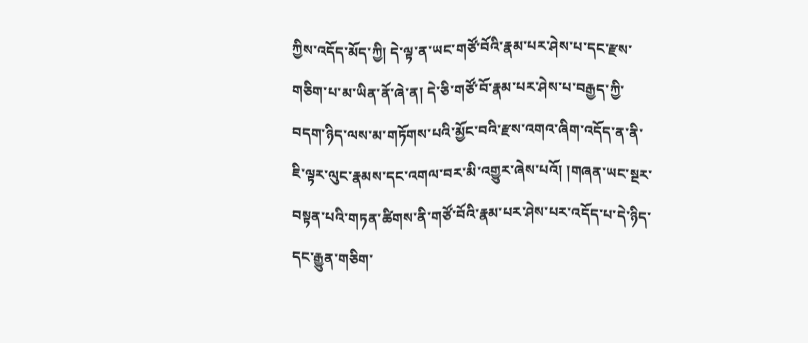ཀྱིས་འདོད་མོད་ཀྱི། དེ་ལྟ་ན་ཡང་གཙོ་བོའི་རྣམ་པར་ཤེས་པ་དང་རྫས་གཅིག་པ་མ་ཡིན་ནོ་ཞེ་ན། དེ་ཅི་གཙོ་བོ་རྣམ་པར་ཤེས་པ་བརྒྱད་ཀྱི་བདག་ཉིད་ལས་མ་གཏོགས་པའི་མྱོང་བའི་རྫས་འགའ་ཞིག་འདོད་ན་ནི་ཇི་ལྟར་ལུང་རྣམས་དང་འགལ་བར་མི་འགྱུར་ཞེས་པའོ། །གཞན་ཡང་སྔར་བསྟན་པའི་གཏན་ཚིགས་ནི་གཙོ་བོའི་རྣམ་པར་ཤེས་པར་འདོད་པ་དེ་ཉིད་དང་རྒྱུན་གཅིག་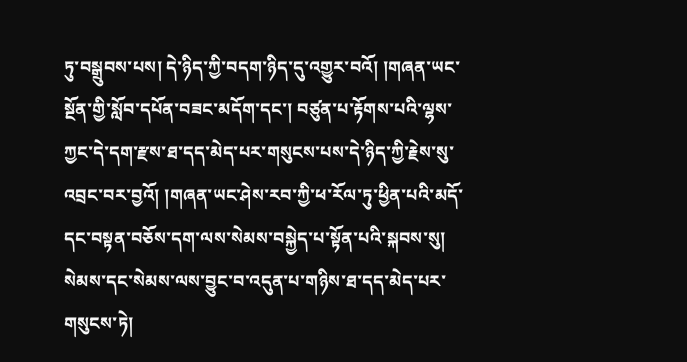ཏུ་བསྒྲུབས་པས། དེ་ཉིད་ཀྱི་བདག་ཉིད་དུ་འགྱུར་བའོ། །གཞན་ཡང་སྔོན་གྱི་སློབ་དཔོན་བཟང་མདོག་དང་། བཙུན་པ་རྟོགས་པའི་ལྷས་ཀྱང་དེ་དག་རྫས་ཐ་དད་མེད་པར་གསུངས་པས་དེ་ཉིད་ཀྱི་རྗེས་སུ་འབྲང་བར་བྱའོ། །གཞན་ཡང་ཤེས་རབ་ཀྱི་ཕ་རོལ་ཏུ་ཕྱིན་པའི་མདོ་དང་བསྟན་བཅོས་དག་ལས་སེམས་བསྐྱེད་པ་སྟོན་པའི་སྐབས་སུ། སེམས་དང་སེམས་ལས་བྱུང་བ་འདུན་པ་གཉིས་ཐ་དད་མེད་པར་གསུངས་ཏེ།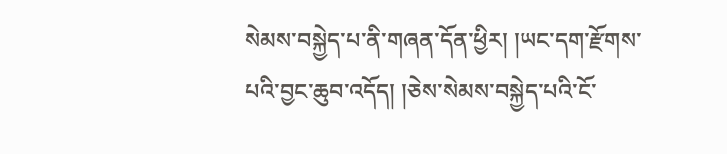སེམས་བསྐྱེད་པ་ནི་གཞན་དོན་ཕྱིར། །ཡང་དག་རྫོགས་པའི་བྱང་ཆུབ་འདོད། །ཅེས་སེམས་བསྐྱེད་པའི་ངོ་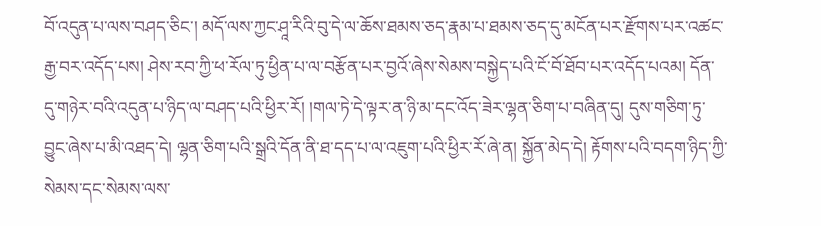བོ་འདུན་པ་ལས་བཤད་ཅིང་། མདོ་ལས་ཀྱང་ཤཱ་རིའི་བུ་དེ་ལ་ཆོས་ཐམས་ཅད་རྣམ་པ་ཐམས་ཅད་དུ་མངོན་པར་རྫོགས་པར་འཚང་རྒྱ་བར་འདོད་པས། ཤེས་རབ་ཀྱི་ཕ་རོལ་ཏུ་ཕྱིན་པ་ལ་བརྩོན་པར་བྱའོ་ཞེས་སེམས་བསྐྱེད་པའི་ངོ་བོ་ཐོབ་པར་འདོད་པའམ། དོན་དུ་གཉེར་བའི་འདུན་པ་ཉིད་ལ་བཤད་པའི་ཕྱིར་རོ། །གལ་ཏེ་དེ་ལྟར་ན་ཉི་མ་དང་འོད་ཟེར་ལྷན་ཅིག་པ་བཞིན་དུ། དུས་གཅིག་ཏུ་བྱུང་ཞེས་པ་མི་འཐད་དེ། ལྷན་ཅིག་པའི་སྒྲའི་དོན་ནི་ཐ་དད་པ་ལ་འཇུག་པའི་ཕྱིར་རོ་ཞེ་ན། སྐྱོན་མེད་དེ། རྟོགས་པའི་བདག་ཉིད་ཀྱི་སེམས་དང་སེམས་ལས་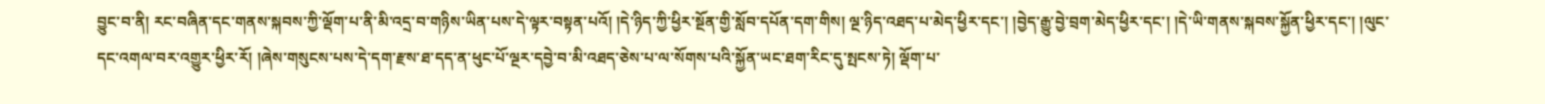བྱུང་བ་ནི། རང་བཞིན་དང་གནས་སྐབས་ཀྱི་ལྡོག་པ་ནི་མི་འདྲ་བ་གཉིས་ཡིན་པས་དེ་ལྟར་བསྟན་པའོ། །དེ་ཉིད་ཀྱི་ཕྱིར་སྔོན་གྱི་སློབ་དཔོན་དག་གིས། ལྔ་ཉིད་འཐད་པ་མེད་ཕྱིར་དང་། །བྱེད་རྒྱུ་བྱེ་བྲག་མེད་ཕྱིར་དང་། །དེ་ཡི་གནས་སྐབས་སྐྱོན་ཕྱིར་དང་། །ལུང་དང་འགལ་བར་འགྱུར་ཕྱིར་རོ། །ཞེས་གསུངས་པས་དེ་དག་རྫས་ཐ་དད་ན་ཕུང་པོ་ལྔར་དབྱེ་བ་མི་འཐད་ཅེས་པ་ལ་སོགས་པའི་སྐྱོན་ཡང་ཐག་རིང་དུ་སྤངས་ཏེ། ལྡོག་པ་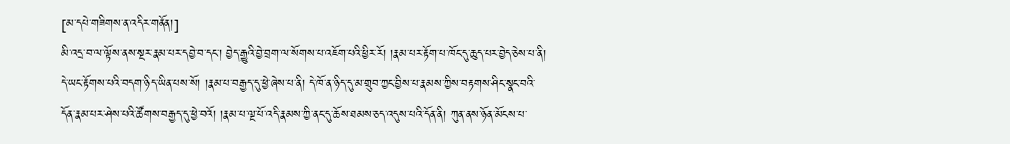[མ་དཔེ་གཟིགས་ན་འདིར་གནོན།]
མི་འདྲ་བ་ལ་ལྟོས་ནས་སྔར་རྣམ་པར་དབྱེ་བ་དང་། བྱེད་རྒྱུའི་བྱེ་བྲག་ལ་སོགས་པ་འཇོག་པའི་ཕྱིར་རོ། །རྣམ་པར་རྟོག་པ་ཁོང་དུ་ཆུད་པར་བྱེད་ཅེས་པ་ནི། དེ་ཡང་རྟོགས་པའི་བདག་ཉིད་ཡིན་པས་སོ། །རྣམ་པ་བརྒྱད་དུ་ཕྱེ་ཞེས་པ་ནི། དེ་ཁོ་ན་ཉིད་དུ་མ་གྲུབ་ཀྱང་བྱིས་པ་རྣམས་ཀྱིས་བརྟགས་ཤིང་སྣང་བའི་དོན་རྣམ་པར་ཤེས་པའི་ཚོགས་བརྒྱད་དུ་ཕྱེ་བའོ། །རྣམ་པ་ལྔ་པོ་འདི་རྣམས་ཀྱི་ནང་དུ་ཆོས་ཐམས་ཅད་འདུས་པའི་དོན་ནི། ཀུན་ནས་ཉོན་མོངས་པ་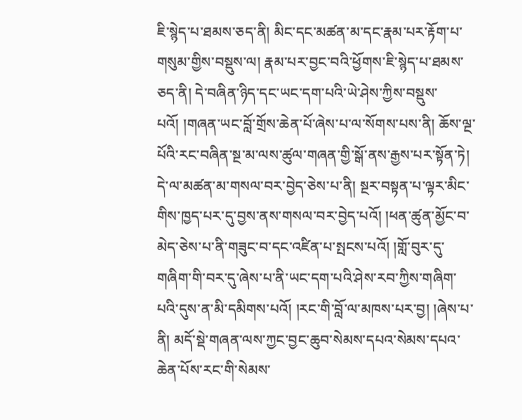ཇི་སྙེད་པ་ཐམས་ཅད་ནི། མིང་དང་མཚན་མ་དང་རྣམ་པར་རྟོག་པ་གསུམ་གྱིས་བསྡུས་ལ། རྣམ་པར་བྱང་བའི་ཕྱོགས་ཇི་སྙེད་པ་ཐམས་ཅད་ནི། དེ་བཞིན་ཉིད་དང་ཡང་དག་པའི་ཡེ་ཤེས་ཀྱིས་བསྡུས་པའོ། །གཞན་ཡང་བློ་གྲོས་ཆེན་པོ་ཞེས་པ་ལ་སོགས་པས་ནི། ཆོས་ལྔ་པོའི་རང་བཞིན་སྔ་མ་ལས་ཚུལ་གཞན་གྱི་སྒོ་ནས་རྒྱས་པར་སྟོན་ཏེ། དེ་ལ་མཚན་མ་གསལ་བར་བྱེད་ཅེས་པ་ནི། སྔར་བསྟན་པ་ལྟར་མིང་གིས་ཁྱད་པར་དུ་བྱས་ནས་གསལ་བར་བྱེད་པའོ། །ཕན་ཚུན་མྱོང་བ་མེད་ཅེས་པ་ནི་གཟུང་བ་དང་འཛིན་པ་སྤངས་པའོ། །གློ་བུར་དུ་གཞིག་གི་བར་དུ་ཞེས་པ་ནི་ཡང་དག་པའི་ཤེས་རབ་ཀྱིས་གཞིག་པའི་དུས་ན་མི་དམིགས་པའོ། །རང་གི་བློ་ལ་མཁས་པར་བྱ། །ཞེས་པ་ནི། མདོ་སྡེ་གཞན་ལས་ཀྱང་བྱང་ཆུབ་སེམས་དཔའ་སེམས་དཔའ་ཆེན་པོས་རང་གི་སེམས་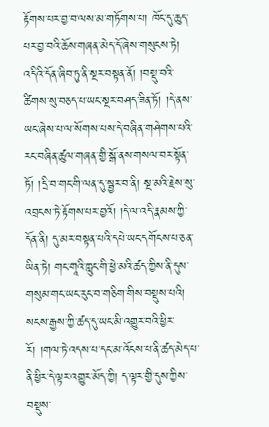རྟོགས་པར་བྱ་བ་ལས་མ་གཏོགས་པ། ཁོང་དུ་ཆུད་པར་བྱ་བའི་ཆོས་གཞན་མེད་དོ་ཞེས་གསུངས་ཏེ། འདིའི་དོན་ཞིབ་ཏུ་ནི་སྔར་བསྟན་ནོ། །བསྡུ་བའི་ཚིགས་སུ་བཅད་པ་ཡང་སྔར་བཤད་ཟིན་ཏོ། །དེ་ནས་ཡང་ཞེས་པ་ལ་སོགས་པས་དེ་བཞིན་གཤེགས་པའི་རང་བཞིན་ཚུལ་གཞན་གྱི་སྒོ་ནས་གསལ་བར་སྟོན་ཏོ། །དྲི་བ་གང་གི་ལན་དུ་སྦྱར་བ་ནི། སྔ་མའི་རྗེས་སུ་འབྲངས་ཏེ་རྟོགས་པར་བྱའོ། །དེ་ལ་འདི་རྣམས་ཀྱི་དོན་ནི། དུ་མར་བསྟན་པའི་དཔེ་ཡང་དགོངས་པ་ཅན་ཡིན་ཏེ། གང་གཱའི་ཀླུང་གི་ཕྱེ་མའི་ཚད་ཀྱིས་ནི་དུས་གསུམ་གང་ཡང་རུང་བ་གཅིག་གིས་བསྡུས་པའི། སངས་རྒྱས་ཀྱི་ཚད་དུ་ཡང་མི་འགྱུར་བའི་ཕྱིར་རོ། །གལ་ཏེ་འདས་པ་དང་མ་འོངས་པ་ནི་ཚད་མེད་པ་ནི་ཕྱིར་དེ་ལྟར་འགྱུར་མོད་ཀྱི། ད་ལྟར་གྱི་དུས་ཀྱིས་བསྡུས་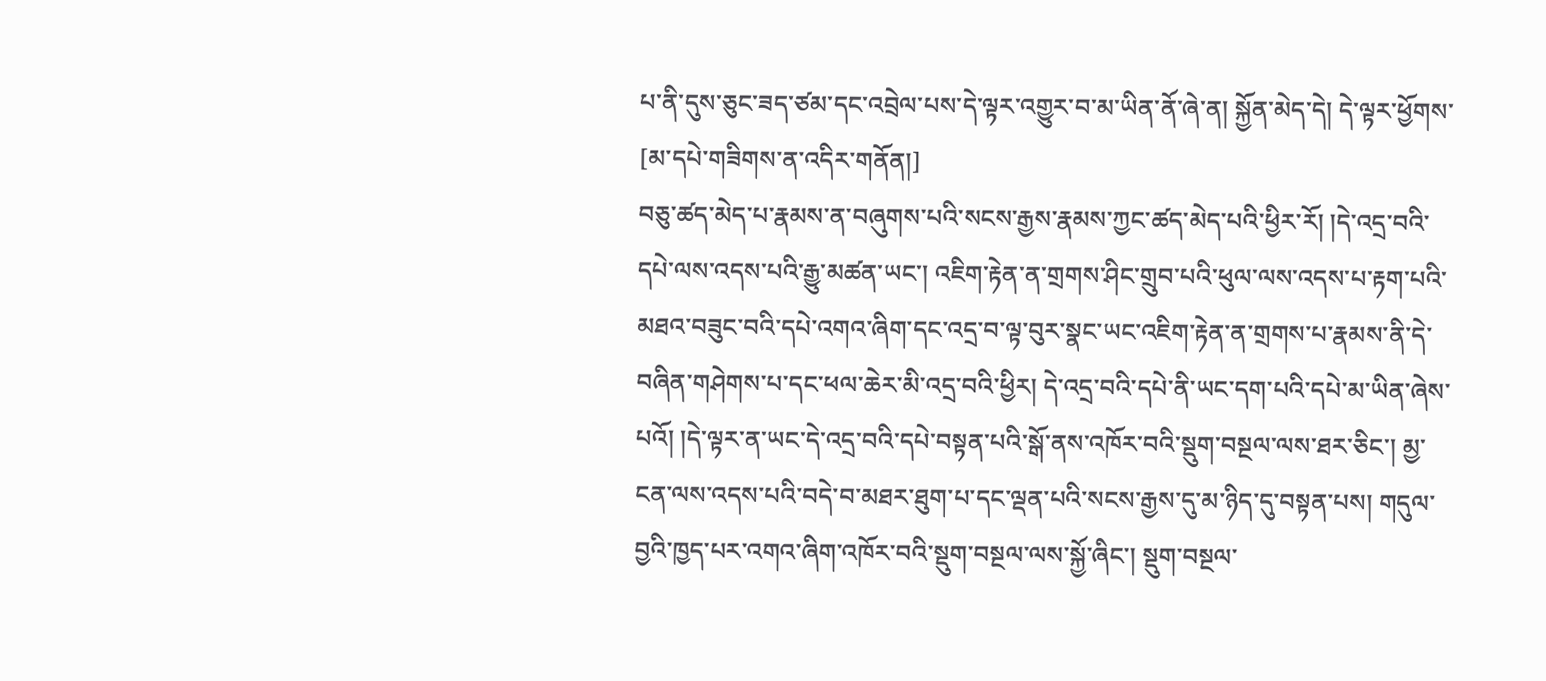པ་ནི་དུས་ཅུང་ཟད་ཙམ་དང་འབྲེལ་པས་དེ་ལྟར་འགྱུར་བ་མ་ཡིན་ནོ་ཞེ་ན། སྐྱོན་མེད་དེ། དེ་ལྟར་ཕྱོགས་
[མ་དཔེ་གཟིགས་ན་འདིར་གནོན།]
བཅུ་ཚད་མེད་པ་རྣམས་ན་བཞུགས་པའི་སངས་རྒྱས་རྣམས་ཀྱང་ཚད་མེད་པའི་ཕྱིར་རོ། །དེ་འདྲ་བའི་དཔེ་ལས་འདས་པའི་རྒྱུ་མཚན་ཡང་། འཇིག་རྟེན་ན་གྲགས་ཤིང་གྲུབ་པའི་ཕུལ་ལས་འདས་པ་རྟག་པའི་མཐའ་བཟུང་བའི་དཔེ་འགའ་ཞིག་དང་འདྲ་བ་ལྟ་བུར་སྣང་ཡང་འཇིག་རྟེན་ན་གྲགས་པ་རྣམས་ནི་དེ་བཞིན་གཤེགས་པ་དང་ཕལ་ཆེར་མི་འདྲ་བའི་ཕྱིར། དེ་འདྲ་བའི་དཔེ་ནི་ཡང་དག་པའི་དཔེ་མ་ཡིན་ཞེས་པའོ། །དེ་ལྟར་ན་ཡང་དེ་འདྲ་བའི་དཔེ་བསྟན་པའི་སྒོ་ནས་འཁོར་བའི་སྡུག་བསྔལ་ལས་ཐར་ཅིང་། མྱ་ངན་ལས་འདས་པའི་བདེ་བ་མཐར་ཐུག་པ་དང་ལྡན་པའི་སངས་རྒྱས་དུ་མ་ཉིད་དུ་བསྟན་པས། གདུལ་བྱའི་ཁྱད་པར་འགའ་ཞིག་འཁོར་བའི་སྡུག་བསྔལ་ལས་སྐྱོ་ཞིང་། སྡུག་བསྔལ་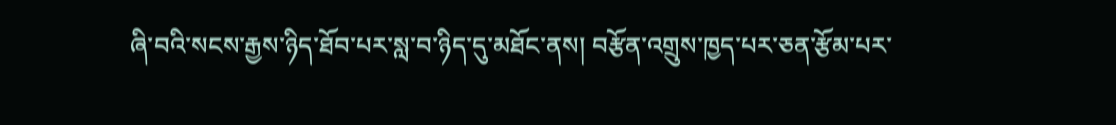ཞི་བའི་སངས་རྒྱས་ཉིད་ཐོབ་པར་སླ་བ་ཉིད་དུ་མཐོང་ནས། བརྩོན་འགྲུས་ཁྱད་པར་ཅན་རྩོམ་པར་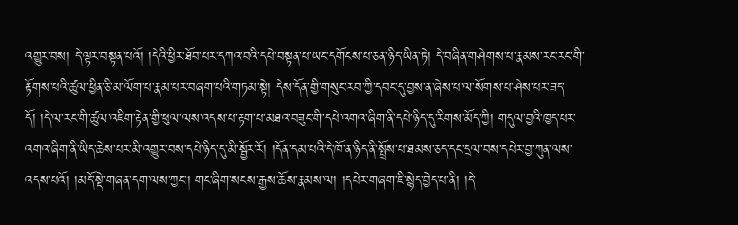འགྱུར་བས། དེ་ལྟར་བསྟན་པའོ། །དེའི་ཕྱིར་ཐོབ་པར་དཀའ་བའི་དཔེ་བསྟན་པ་ཡང་དགོངས་པ་ཅན་ཉིད་ཡིན་ཏེ། དེ་བཞིན་གཤེགས་པ་རྣམས་རང་རང་གི་རྟོགས་པའི་ཚུལ་ཕྱིན་ཅི་མ་ལོག་པ་རྣམ་པར་བཞག་པའི་གཏམ་སྟེ། དེས་དོན་གྱི་གསུང་རབ་ཀྱི་དབང་དུ་བྱས་ན་ཞེས་པ་ལ་སོགས་པ་ཤེས་པར་ཟད་དོ། །དེ་ལ་རང་གི་ཚུལ་འཇིག་རྟེན་གྱི་ཕུལ་ལས་འདས་པ་རྟག་པ་མཐའ་བཟུང་གི་དཔེ་འགའ་ཞིག་ནི་དཔེ་ཉིད་དུ་རིགས་མོད་ཀྱི། གདུལ་བྱའི་ཁྱད་པར་འགའ་ཞིག་ནི་ཡིད་ཆེས་པར་མི་འགྱུར་བས་དཔེ་ཉིད་དུ་མི་སྦྱོར་རོ། །དོན་དམ་པའི་དེ་ཁོ་ན་ཉིད་ནི་སྤྲོས་པ་ཐམས་ཅད་དང་དྲལ་བས་དཔེར་བྱ་ཀུན་ལས་འདས་པའོ། །མདོ་སྡེ་གཞན་དག་ལས་ཀྱང་། གང་ཞིག་སངས་རྒྱས་ཆོས་རྣམས་ལ། །དཔེར་གཞག་ཇི་སྙེད་བྱེད་པ་ནི། །དེ་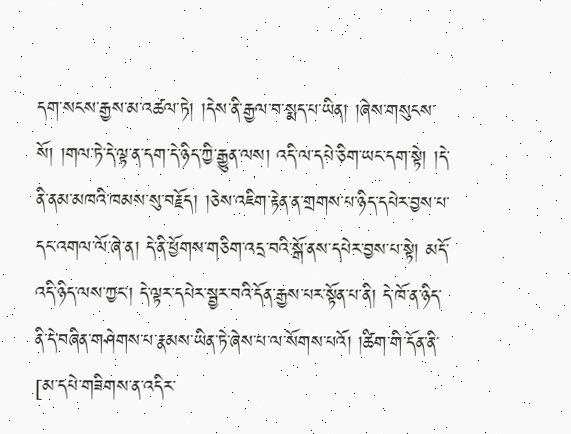དག་སངས་རྒྱས་མ་འཚལ་ཏེ། །དེས་ནི་རྒྱལ་བ་སྨད་པ་ཡིན། །ཞེས་གསུངས་སོ། །གལ་ཏེ་དེ་ལྟ་ན་དག་དེ་ཉིད་ཀྱི་རྒྱུན་ལས། འདི་ལ་དཔེ་ཅིག་ཡང་དག་སྟེ། །དེ་ནི་ནམ་མཁའི་ཁམས་སུ་བརྗོད། །ཅེས་འཇིག་རྟེན་ན་གྲགས་པ་ཉིད་དཔེར་བྱས་པ་དང་འགལ་ལོ་ཞེ་ན། དེ་ནི་ཕྱོགས་གཅིག་འདྲ་བའི་སྒོ་ནས་དཔེར་བྱས་པ་སྟེ། མདོ་འདི་ཉིད་ལས་ཀྱང་། དེ་ལྟར་དཔེར་སྦྱར་བའི་དོན་རྒྱས་པར་སྟོན་པ་ནི། དེ་ཁོ་ན་ཉིད་ནི་དེ་བཞིན་གཤེགས་པ་རྣམས་ཡིན་ཏེ་ཞེས་པ་ལ་སོགས་པའོ། །ཚིག་གི་དོན་ནི་
[མ་དཔེ་གཟིགས་ན་འདིར་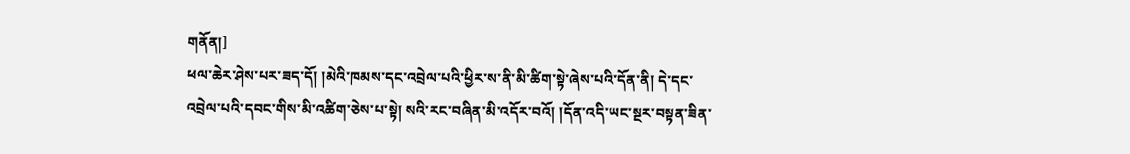གནོན།]
ཕལ་ཆེར་ཤེས་པར་ཟད་དོ། །མེའི་ཁམས་དང་འབྲེལ་པའི་ཕྱིར་ས་ནི་མི་ཚིག་སྟེ་ཞེས་པའི་དོན་ནི། དེ་དང་འབྲེལ་པའི་དབང་གིས་མི་འཚིག་ཅེས་པ་སྟེ། སའི་རང་བཞིན་མི་འདོར་བའོ། །དོན་འདི་ཡང་སྔར་བསྟན་ཟིན་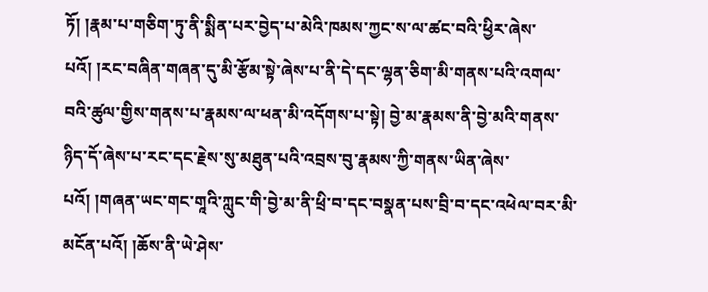ཏོ། །རྣམ་པ་གཅིག་ཏུ་ནི་སྨིན་པར་བྱེད་པ་མེའི་ཁམས་ཀྱང་ས་ལ་ཚང་བའི་ཕྱིར་ཞེས་པའོ། །རང་བཞིན་གཞན་དུ་མི་རྩོམ་སྟེ་ཞེས་པ་ནི་དེ་དང་ལྷན་ཅིག་མི་གནས་པའི་འགལ་བའི་ཚུལ་གྱིས་གནས་པ་རྣམས་ལ་ཕན་མི་འདོགས་པ་སྟེ། བྱེ་མ་རྣམས་ནི་བྱེ་མའི་གནས་ཉིད་དོ་ཞེས་པ་རང་དང་རྗེས་སུ་མཐུན་པའི་འབྲས་བུ་རྣམས་ཀྱི་གནས་ཡིན་ཞེས་པའོ། །གཞན་ཡང་གང་གཱའི་ཀླུང་གི་བྱེ་མ་ནི་ཕྲི་བ་དང་བསྣན་པས་བྲི་བ་དང་འཕེལ་བར་མི་མངོན་པའོ། །ཆོས་ནི་ཡེ་ཤེས་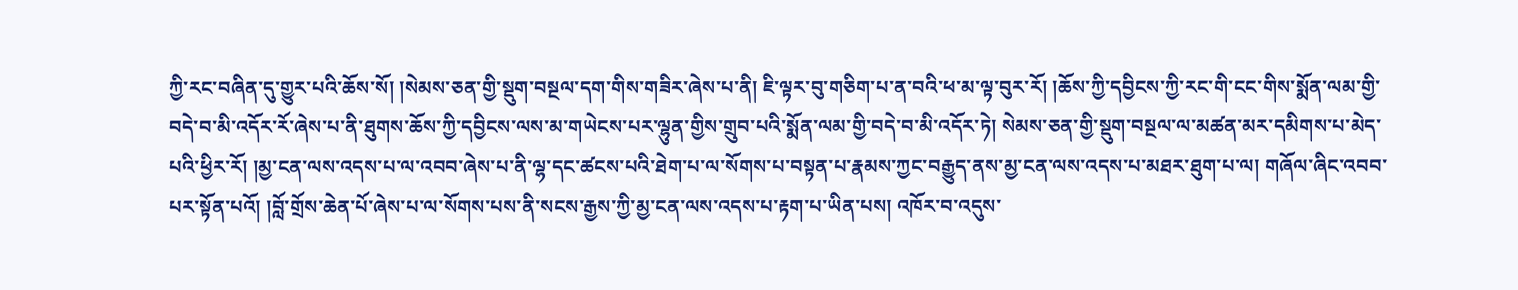ཀྱི་རང་བཞིན་དུ་གྱུར་པའི་ཆོས་སོ། །སེམས་ཅན་གྱི་སྡུག་བསྔལ་དག་གིས་གཟིར་ཞེས་པ་ནི། ཇི་ལྟར་བུ་གཅིག་པ་ན་བའི་ཕ་མ་ལྟ་བུར་རོ། །ཆོས་ཀྱི་དབྱིངས་ཀྱི་རང་གི་ངང་གིས་སྨོན་ལམ་གྱི་བདེ་བ་མི་འདོར་རོ་ཞེས་པ་ནི་ཐུགས་ཆོས་ཀྱི་དབྱིངས་ལས་མ་གཡེངས་པར་ལྷུན་གྱིས་གྲུབ་པའི་སྨོན་ལམ་གྱི་བདེ་བ་མི་འདོར་ཏེ། སེམས་ཅན་གྱི་སྡུག་བསྔལ་ལ་མཚན་མར་དམིགས་པ་མེད་པའི་ཕྱིར་རོ། །མྱ་ངན་ལས་འདས་པ་ལ་འབབ་ཞེས་པ་ནི་ལྷ་དང་ཚངས་པའི་ཐེག་པ་ལ་སོགས་པ་བསྟན་པ་རྣམས་ཀྱང་བརྒྱུད་ནས་མྱ་ངན་ལས་འདས་པ་མཐར་ཐུག་པ་ལ། གཞོལ་ཞིང་འབབ་པར་སྟོན་པའོ། །བློ་གྲོས་ཆེན་པོ་ཞེས་པ་ལ་སོགས་པས་ནི་སངས་རྒྱས་ཀྱི་མྱ་ངན་ལས་འདས་པ་རྟག་པ་ཡིན་པས། འཁོར་བ་འདུས་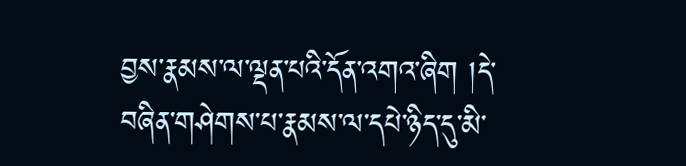བྱས་རྣམས་ལ་ལྡན་པའི་དོན་འགའ་ཞིག །དེ་བཞིན་གཤེགས་པ་རྣམས་ལ་དཔེ་ཉིད་དུ་མི་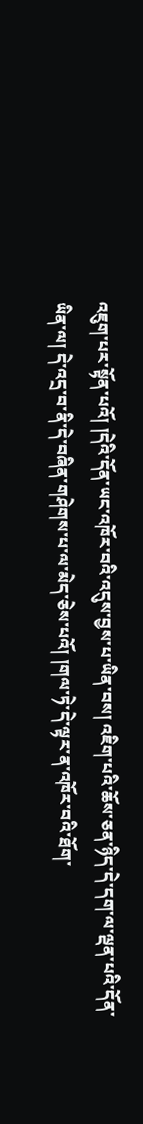འཇུག་པར་སྟོན་པའོ། །དེའི་དོན་ཡང་འཁོར་བའི་འདུས་བྱས་པ་ཡིན་བས། འཇིག་པའི་ཆོས་ཅན་ཉིད་དེ་དག་ལ་ལྡན་པའི་དོན་ཡིན་ལ། དེ་འདྲ་བ་ནི་དེ་བཞིན་གཤེགས་པ་ལ་མེད་ཅེས་པའོ། །གལ་ཏེ་དེ་ལྟར་ན་འཁོར་བའི་ཐོག་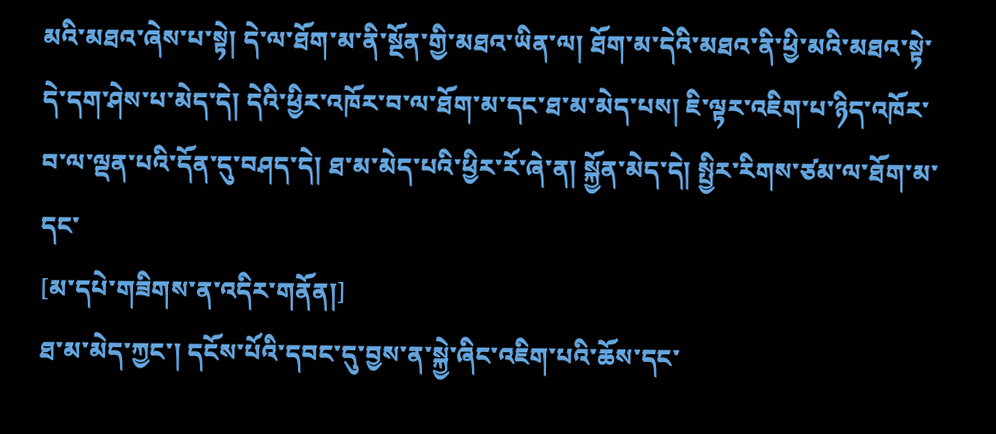མའི་མཐའ་ཞེས་པ་སྟེ། དེ་ལ་ཐོག་མ་ནི་སྔོན་གྱི་མཐའ་ཡིན་ལ། ཐོག་མ་དེའི་མཐའ་ནི་ཕྱི་མའི་མཐའ་སྟེ་དེ་དག་ཤེས་པ་མེད་དེ། དེའི་ཕྱིར་འཁོར་བ་ལ་ཐོག་མ་དང་ཐ་མ་མེད་པས། ཇི་ལྟར་འཇིག་པ་ཉིད་འཁོར་བ་ལ་ལྡན་པའི་དོན་དུ་བཤད་དེ། ཐ་མ་མེད་པའི་ཕྱིར་རོ་ཞེ་ན། སྐྱོན་མེད་དེ། སྤྱིར་རིགས་ཙམ་ལ་ཐོག་མ་དང་
[མ་དཔེ་གཟིགས་ན་འདིར་གནོན།]
ཐ་མ་མེད་ཀྱང་། དངོས་པོའི་དབང་དུ་བྱས་ན་སྐྱེ་ཞིང་འཇིག་པའི་ཆོས་དང་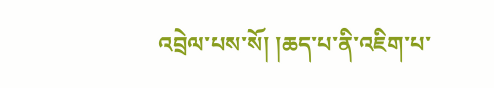འབྲེལ་པས་སོ། །ཆད་པ་ནི་འཇིག་པ་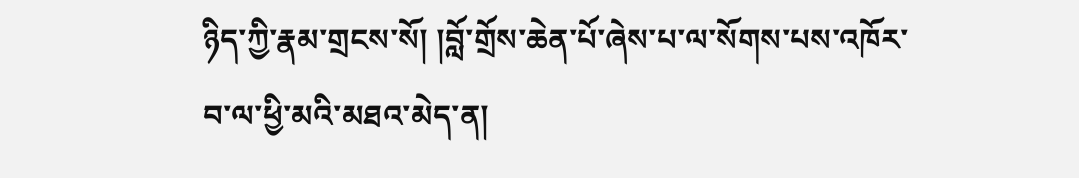ཉིད་ཀྱི་རྣམ་གྲངས་སོ། །བློ་གྲོས་ཆེན་པོ་ཞེས་པ་ལ་སོགས་པས་འཁོར་བ་ལ་ཕྱི་མའི་མཐའ་མེད་ན།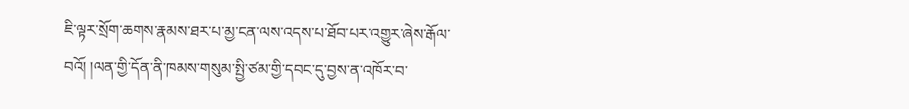ཇི་ལྟར་སྲོག་ཆགས་རྣམས་ཐར་པ་མྱ་ངན་ལས་འདས་པ་ཐོབ་པར་འགྱུར་ཞེས་རྒོལ་བའོ། །ལན་གྱི་དོན་ནི་ཁམས་གསུམ་སྤྱི་ཙམ་གྱི་དབང་དུ་བྱས་ན་འཁོར་བ་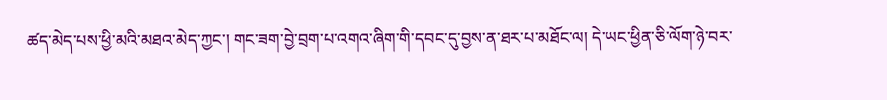ཚད་མེད་པས་ཕྱི་མའི་མཐའ་མེད་ཀྱང་། གང་ཟག་བྱེ་བྲག་པ་འགའ་ཞིག་གི་དབང་དུ་བྱས་ན་ཐར་པ་མཐོང་ལ། དེ་ཡང་ཕྱིན་ཅི་ལོག་ཉེ་བར་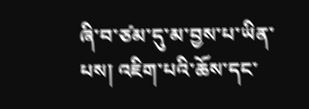ཞི་བ་ཙམ་དུ་མ་བྱས་པ་ཡིན་པས། འཇིག་པའི་ཆོས་དང་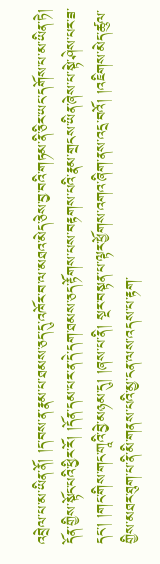འབྲེལ་པ་མ་ཡིན་ནོ། །ད་བས་ན་རྣམ་པ་ཐམས་ཅད་དུ་འཁོར་བ་ལ་མཐའ་མེད་ཅེས་བྱ་བའི་གཏམ་ནི་ཅིར་ཡང་དགོས་པ་མ་ཡིན་ཏེ། དོན་གྱིས་སྟོང་པའི་ཕྱིར་རོ། །དོན་དམ་པར་ན་དེ་དག་ཐམས་ཅད་རྟོགས་པས་བརྟགས་པའི་རྣམ་གྲངས་ཡིན་ཞེས་པ་སྟེ་ཤེས་པར་ཟ་དང་། །གང་གིས་གང་གཱའི་བྱེ་མཉམ་དུ། །ཞས་པ་ནི། སྔར་བསྟན་པ་ལྟར་ཕྱོགས་འགའ་ཞིག་ནས་འདྲ་བའོ། །འཇིགས་མེད་ཚུལ་གྱིས་མཐར་ཐུག་པ་ནི་མི་གནས་པའི་མྱ་ངན་ལས་འདས་པ་རྟག་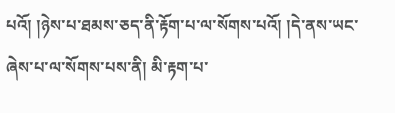པའོ། །ཉེས་པ་ཐམས་ཅད་ནི་རྟོག་པ་ལ་སོགས་པའོ། །དེ་ནས་ཡང་ཞེས་པ་ལ་སོགས་པས་ནི། མི་རྟག་པ་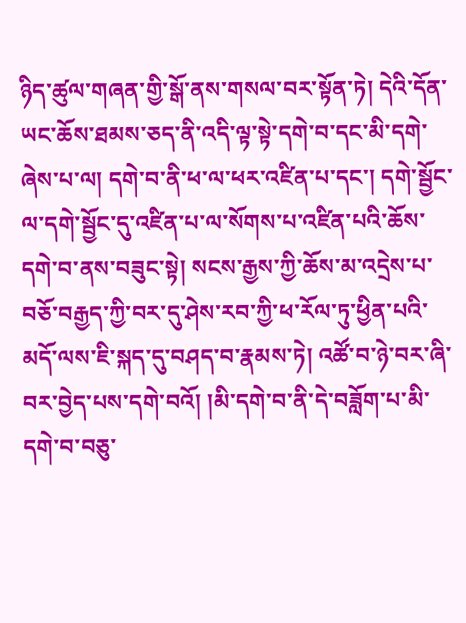ཉིད་ཚུལ་གཞན་གྱི་སྒོ་ནས་གསལ་བར་སྟོན་ཏེ། དེའི་དོན་ཡང་ཆོས་ཐམས་ཅད་ནི་འདི་ལྟ་སྟེ་དགེ་བ་དང་མི་དགེ་ཞེས་པ་ལ། དགེ་བ་ནི་ཕ་ལ་ཕར་འཛིན་པ་དང་། དགེ་སྦྱོང་ལ་དགེ་སྦྱོང་དུ་འཛིན་པ་ལ་སོགས་པ་འཛིན་པའི་ཆོས་དགེ་བ་ནས་བཟུང་སྟེ། སངས་རྒྱས་ཀྱི་ཆོས་མ་འདྲེས་པ་བཅོ་བརྒྱད་ཀྱི་བར་དུ་ཤེས་རབ་ཀྱི་ཕ་རོལ་ཏུ་ཕྱིན་པའི་མདོ་ལས་ཇི་སྐད་དུ་བཤད་བ་རྣམས་ཏེ། འཚོ་བ་ཉེ་བར་ཞི་བར་བྱེད་པས་དགེ་བའོ། །མི་དགེ་བ་ནི་དེ་བཟློག་པ་མི་དགེ་བ་བཅུ་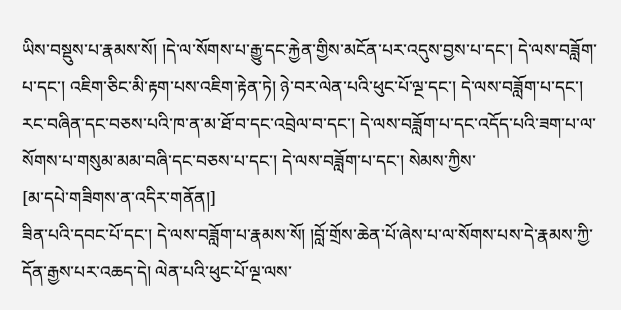ཡིས་བསྡུས་པ་རྣམས་སོ། །དེ་ལ་སོགས་པ་རྒྱུ་དང་རྐྱེན་གྱིས་མངོན་པར་འདུས་བྱས་པ་དང་། དེ་ལས་བཟློག་པ་དང་། འཇིག་ཅིང་མི་རྟག་པས་འཇིག་རྟེན་ཏེ། ཉེ་བར་ལེན་པའི་ཕུང་པོ་ལྔ་དང་། དེ་ལས་བཟློག་པ་དང་། རང་བཞིན་དང་བཅས་པའི་ཁ་ན་མ་ཐོ་བ་དང་འབྲེལ་བ་དང་། དེ་ལས་བཟློག་པ་དང་འདོད་པའི་ཟག་པ་ལ་སོགས་པ་གསུམ་མམ་བཞི་དང་བཅས་པ་དང་། དེ་ལས་བཟློག་པ་དང་། སེམས་ཀྱིས་
[མ་དཔེ་གཟིགས་ན་འདིར་གནོན།]
ཟིན་པའི་དབང་པོ་དང་། དེ་ལས་བཟློག་པ་རྣམས་སོ། །བློ་གྲོས་ཆེན་པོ་ཞེས་པ་ལ་སོགས་པས་དེ་རྣམས་ཀྱི་དོན་རྒྱས་པར་འཆད་དེ། ལེན་པའི་ཕུང་པོ་ལྔ་ལས་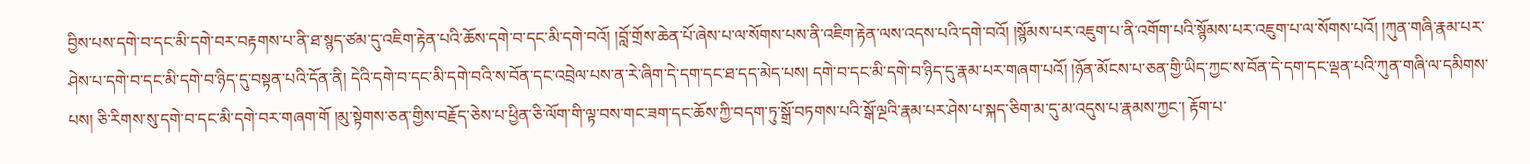བྱིས་པས་དགེ་བ་དང་མི་དགེ་བར་བརྟགས་པ་ནི་ཐ་སྙད་ཙམ་དུ་འཇིག་རྟེན་པའི་ཆོས་དགེ་བ་དང་མི་དགེ་བའོ། །བློ་གྲོས་ཆེན་པོ་ཞེས་པ་ལ་སོགས་པས་ནི་འཇིག་རྟེན་ལས་འདས་པའི་དགེ་བའོ། །སྙོམས་པར་འཇུག་པ་ནི་འགོག་པའི་སྙོམས་པར་འཇུག་པ་ལ་སོགས་པའོ། །ཀུན་གཞི་རྣམ་པར་ཤེས་པ་དགེ་བ་དང་མི་དགེ་བ་ཉིད་དུ་བསྟན་པའི་དོན་ནི། དེའི་དགེ་བ་དང་མི་དགེ་བའི་ས་བོན་དང་འབྲེལ་པས་ན་རེ་ཞིག་དེ་དག་དང་ཐ་དད་མེད་པས། དགེ་བ་དང་མི་དགེ་བ་ཉིད་དུ་རྣམ་པར་གཞག་པའོ། །ཉོན་མོངས་པ་ཅན་གྱི་ཡིད་ཀྱང་ས་བོན་དེ་དག་དང་ལྡན་པའི་ཀུན་གཞི་ལ་དམིགས་པས། ཅི་རིགས་སུ་དགེ་བ་དང་མི་དགེ་བར་གཞག་གོ །མུ་སྟེགས་ཅན་གྱིས་བརྗོད་ཅེས་པ་ཕྱིན་ཅི་ལོག་གི་ལྟ་བས་གང་ཟག་དང་ཆོས་ཀྱི་བདག་ཏུ་སྒྲོ་བཏགས་པའི་སྒོ་ལྔའི་རྣམ་པར་ཤེས་པ་སྐད་ཅིག་མ་དུ་མ་འདུས་པ་རྣམས་ཀྱང་། རྟོག་པ་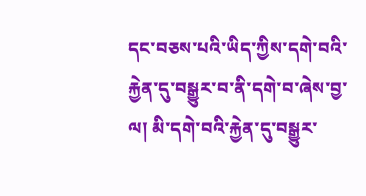དང་བཅས་པའི་ཡིད་ཀྱིས་དགེ་བའི་རྐྱེན་དུ་བསྒྱུར་བ་ནི་དགེ་བ་ཞེས་བྱ་ལ། མི་དགེ་བའི་རྐྱེན་དུ་བསྒྱུར་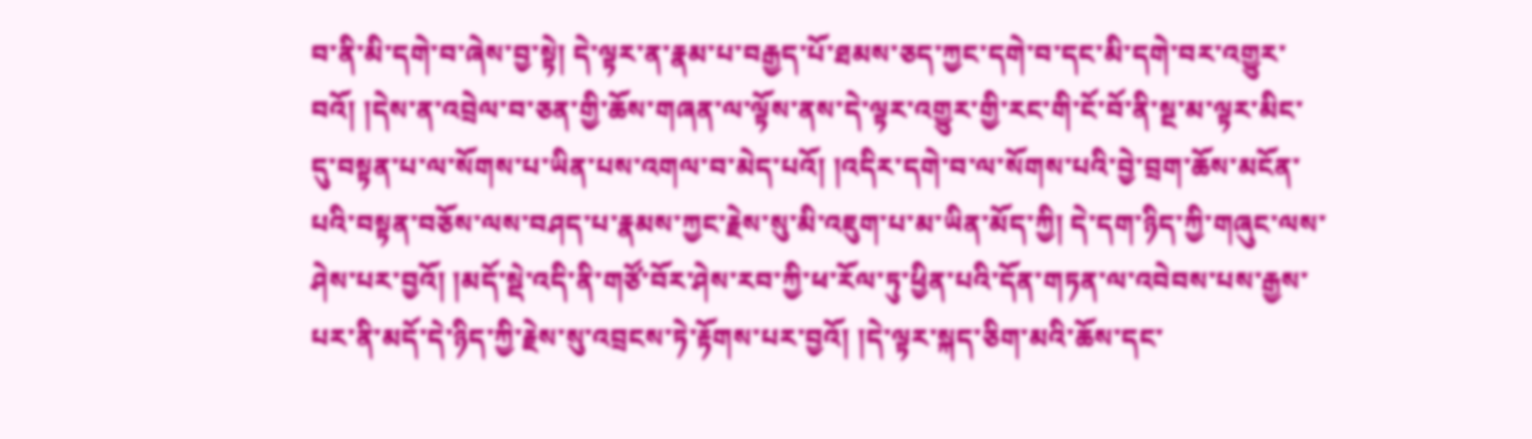བ་ནི་མི་དགེ་བ་ཞེས་བྱ་སྟེ། དེ་ལྟར་ན་རྣམ་པ་བརྒྱད་པོ་ཐམས་ཅད་ཀྱང་དགེ་བ་དང་མི་དགེ་བར་འགྱུར་བའོ། །དེས་ན་འབྲེལ་བ་ཅན་གྱི་ཆོས་གཞན་ལ་ལྟོས་ནས་དེ་ལྟར་འགྱུར་གྱི་རང་གི་ངོ་བོ་ནི་སྔ་མ་ལྟར་མིང་དུ་བསྟན་པ་ལ་སོགས་པ་ཡིན་པས་འགལ་བ་མེད་པའོ། །འདིར་དགེ་བ་ལ་སོགས་པའི་བྱེ་བྲག་ཆོས་མངོན་པའི་བསྟན་བཅོས་ལས་བཤད་པ་རྣམས་ཀྱང་རྗེས་སུ་མི་འཇུག་པ་མ་ཡིན་མོད་ཀྱི། དེ་དག་ཉིད་ཀྱི་གཞུང་ལས་ཤེས་པར་བྱའོ། །མདོ་སྡེ་འདི་ནི་གཙོ་བོར་ཤེས་རབ་ཀྱི་ཕ་རོལ་ཏུ་ཕྱིན་པའི་དོན་གཏན་ལ་འབེབས་པས་རྒྱས་པར་ནི་མདོ་དེ་ཉིད་ཀྱི་རྗེས་སུ་འབྲངས་ཏེ་རྟོགས་པར་བྱའོ། །དེ་ལྟར་སྐད་ཅིག་མའི་ཆོས་དང་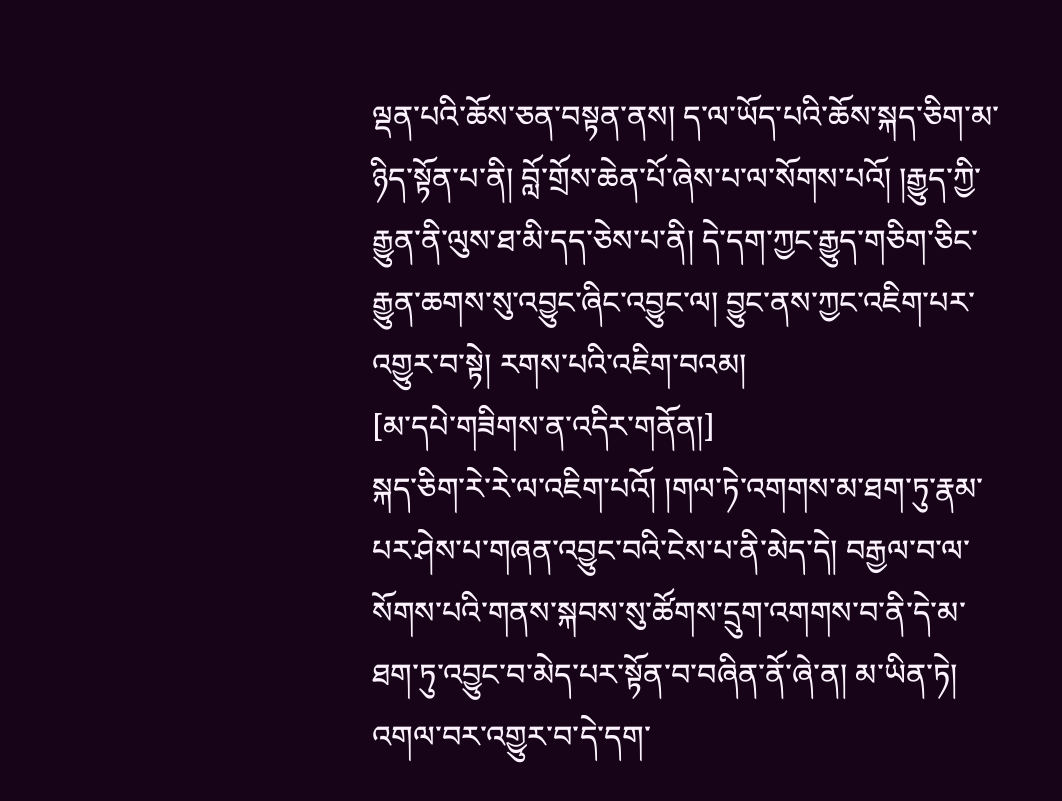ལྡན་པའི་ཆོས་ཅན་བསྟན་ནས། ད་ལ་ཡོད་པའི་ཆོས་སྐད་ཅིག་མ་ཉིད་སྟོན་པ་ནི། བློ་གྲོས་ཆེན་པོ་ཞེས་པ་ལ་སོགས་པའོ། །རྒྱུད་ཀྱི་རྒྱུན་ནི་ལུས་ཐ་མི་དད་ཅེས་པ་ནི། དེ་དག་ཀྱང་རྒྱུད་གཅིག་ཅིང་རྒྱུན་ཆགས་སུ་འབྱུང་ཞིང་འབྱུང་ལ། བྱུང་ནས་ཀྱང་འཇིག་པར་འགྱུར་བ་སྟེ། རགས་པའི་འཇིག་བའམ།
[མ་དཔེ་གཟིགས་ན་འདིར་གནོན།]
སྐད་ཅིག་རེ་རེ་ལ་འཇིག་པའོ། །གལ་ཏེ་འགགས་མ་ཐག་ཏུ་རྣམ་པར་ཤེས་པ་གཞན་འབྱུང་བའི་ངེས་པ་ནི་མེད་དེ། བརྒྱལ་བ་ལ་སོགས་པའི་གནས་སྐབས་སུ་ཚོགས་དྲུག་འགགས་བ་ནི་དེ་མ་ཐག་ཏུ་འབྱུང་བ་མེད་པར་སྟོན་བ་བཞིན་ནོ་ཞེ་ན། མ་ཡིན་ཏེ། འགལ་བར་འགྱུར་བ་དེ་དག་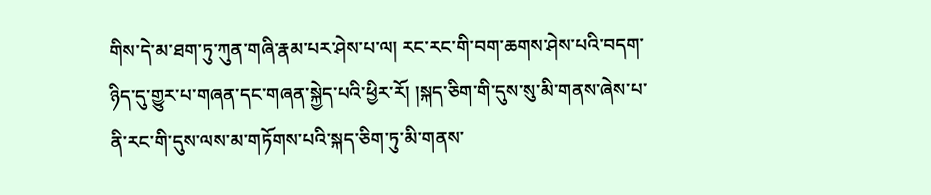གིས་དེ་མ་ཐག་ཏུ་ཀུན་གཞི་རྣམ་པར་ཤེས་པ་ལ། རང་རང་གི་བག་ཆགས་ཤེས་པའི་བདག་ཉིད་དུ་གྱུར་པ་གཞན་དང་གཞན་སྐྱེད་པའི་ཕྱིར་རོ། །སྐད་ཅིག་གི་དུས་སུ་མི་གནས་ཞེས་པ་ནི་རང་གི་དུས་ལས་མ་གཏོགས་པའི་སྐད་ཅིག་ཏུ་མི་གནས་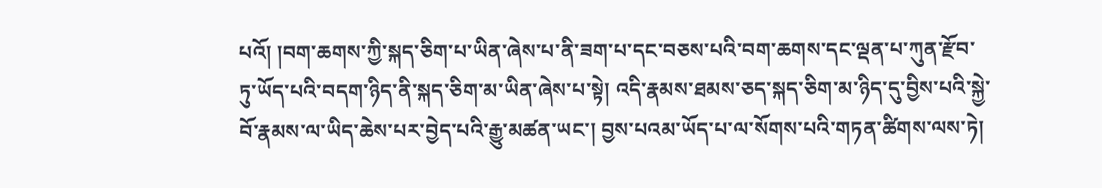པའོ། །བག་ཆགས་ཀྱི་སྐད་ཅིག་པ་ཡིན་ཞེས་པ་ནི་ཟག་པ་དང་བཅས་པའི་བག་ཆགས་དང་ལྡན་པ་ཀུན་རྫོབ་ཏུ་ཡོད་པའི་བདག་ཉིད་ནི་སྐད་ཅིག་མ་ཡིན་ཞེས་པ་སྟེ། འདི་རྣམས་ཐམས་ཅད་སྐད་ཅིག་མ་ཉིད་དུ་བྱིས་པའི་སྐྱེ་བོ་རྣམས་ལ་ཡིད་ཆེས་པར་བྱེད་པའི་རྒྱུ་མཚན་ཡང་། བྱས་པའམ་ཡོད་པ་ལ་སོགས་པའི་གཏན་ཚིགས་ལས་ཏེ།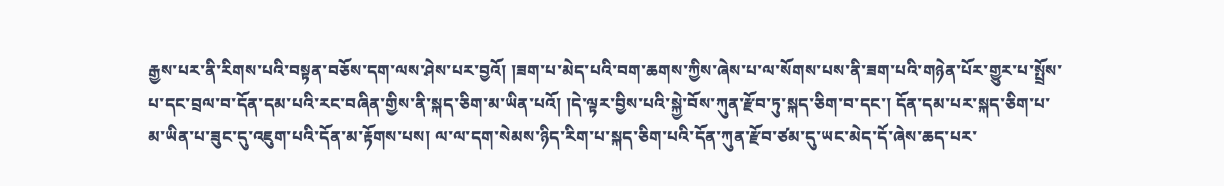རྒྱས་པར་ནི་རིགས་པའི་བསྟན་བཅོས་དག་ལས་ཤེས་པར་བྱའོ། །ཟག་པ་མེད་པའི་བག་ཆགས་ཀྱིས་ཞེས་པ་ལ་སོགས་པས་ནི་ཟག་པའི་གཉེན་པོར་གྱུར་པ་སྤྲོས་པ་དང་བྲལ་བ་དོན་དམ་པའི་རང་བཞིན་གྱིས་ནི་སྐད་ཅིག་མ་ཡིན་པའོ། །དེ་ལྟར་བྱིས་པའི་སྐྱེ་བོས་ཀུན་རྫོབ་ཏུ་སྐད་ཅིག་བ་དང་། དོན་དམ་པར་སྐད་ཅིག་པ་མ་ཡིན་པ་ཟུང་དུ་འཇུག་པའི་དོན་མ་རྟོགས་པས། ལ་ལ་དག་སེམས་ཉིད་རིག་པ་སྐད་ཅིག་པའི་དོན་ཀུན་རྫོབ་ཙམ་དུ་ཡང་མེད་དོ་ཞེས་ཆད་པར་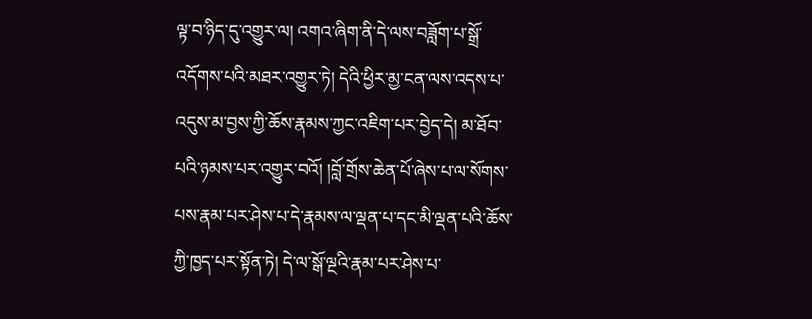ལྟ་བ་ཉིད་དུ་འགྱུར་ལ། འགའ་ཞིག་ནི་དེ་ལས་བཟློག་པ་སྒྲོ་འདོགས་པའི་མཐར་འགྱུར་ཏེ། དེའི་ཕྱིར་མྱ་ངན་ལས་འདས་པ་འདུས་མ་བྱས་ཀྱི་ཆོས་རྣམས་ཀྱང་འཇིག་པར་བྱེད་དེ། མ་ཐོབ་པའི་ཉམས་པར་འགྱུར་བའོ། །བློ་གྲོས་ཆེན་པོ་ཞེས་པ་ལ་སོགས་པས་རྣམ་པར་ཤེས་པ་དེ་རྣམས་ལ་ལྡན་པ་དང་མི་ལྡན་པའི་ཆོས་ཀྱི་ཁྱད་པར་སྟོན་ཏེ། དེ་ལ་སྒོ་ལྔའི་རྣམ་པར་ཤེས་པ་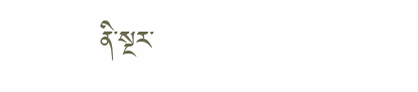ནི་སྔར་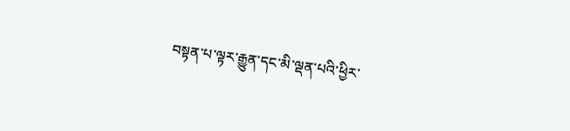བསྟན་པ་ལྟར་རྒྱུན་དང་མི་ལྡན་པའི་ཕྱིར་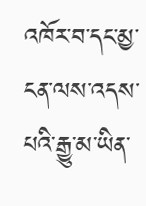འཁོར་བ་དང་མྱ་ངན་ལས་འདས་པའི་རྒྱུ་མ་ཡིན་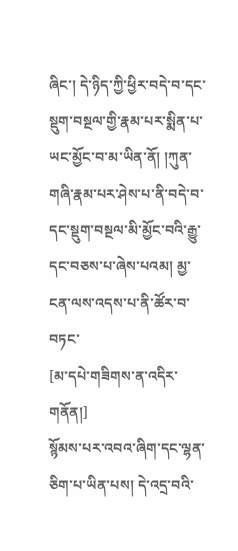ཞིང་། དེ་ཉིད་ཀྱི་ཕྱིར་བདེ་བ་དང་སྡུག་བསྔལ་གྱི་རྣམ་པར་སྨིན་པ་ཡང་མྱོང་བ་མ་ཡིན་ནོ། །ཀུན་གཞི་རྣམ་པར་ཤེས་པ་ནི་བདེ་བ་དང་སྡུག་བསྔལ་མི་མྱོང་བའི་རྒྱུ་དང་བཅས་པ་ཞེས་པའམ། མྱ་ངན་ལས་འདས་པ་ནི་ཚོར་བ་བཏང་
[མ་དཔེ་གཟིགས་ན་འདིར་གནོན།]
སྙོམས་པར་འབའ་ཞིག་དང་ལྷན་ཅིག་པ་ཡིན་པས། དེ་འདྲ་བའི་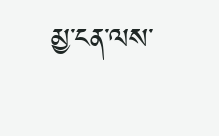མྱ་ངན་ལས་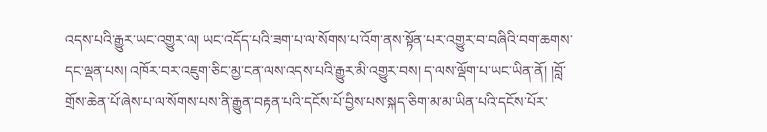འདས་པའི་རྒྱུར་ཡང་འགྱུར་ལ། ཡང་འདོད་པའི་ཟག་པ་ལ་སོགས་པ་འོག་ནས་སྟོན་པར་འགྱུར་བ་བཞིའི་བག་ཆགས་དང་ལྡན་པས། འཁོར་བར་འཇུག་ཅིང་མྱ་ངན་ལས་འདས་པའི་རྒྱུར་མི་འགྱུར་བས། ད་ལས་ལྡོག་པ་ཡང་ཡིན་ནོ། །བློ་གྲོས་ཆེན་པོ་ཞེས་པ་ལ་སོགས་པས་ནི་རྒྱུན་བརྟན་པའི་དངོས་པོ་བྱིས་པས་སྐད་ཅིག་མ་མ་ཡིན་པའི་དངོས་པོར་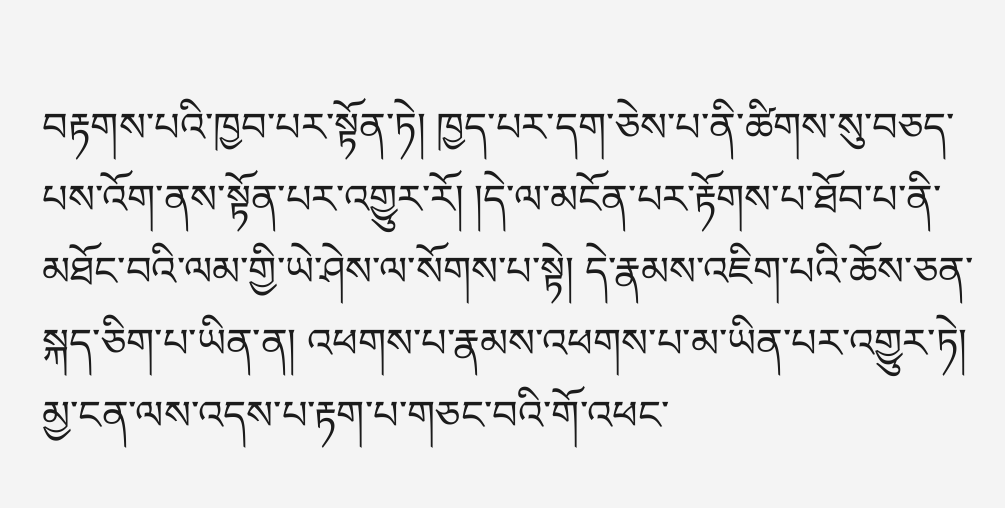བརྟགས་པའི་ཁྱབ་པར་སྟོན་ཏེ། ཁྱད་པར་དག་ཅེས་པ་ནི་ཚིགས་སུ་བཅད་པས་འོག་ནས་སྟོན་པར་འགྱུར་རོ། །དེ་ལ་མངོན་པར་རྟོགས་པ་ཐོབ་པ་ནི་མཐོང་བའི་ལམ་གྱི་ཡེ་ཤེས་ལ་སོགས་པ་སྟེ། དེ་རྣམས་འཇིག་པའི་ཆོས་ཅན་སྐད་ཅིག་པ་ཡིན་ན། འཕགས་པ་རྣམས་འཕགས་པ་མ་ཡིན་པར་འགྱུར་ཏེ། མྱ་ངན་ལས་འདས་པ་རྟག་པ་གཅང་བའི་གོ་འཕང་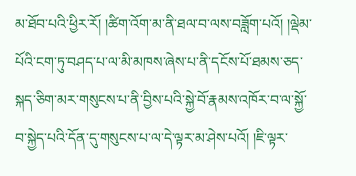མ་ཐོབ་པའི་ཕྱིར་རོ། །ཚིག་འོག་མ་ནི་ཐལ་བ་ལས་བཟློག་པའོ། །ལྡེམ་པོའི་ངག་ཏུ་བཤད་པ་ལ་མི་མཁས་ཞེས་པ་ནི་དངོས་པོ་ཐམས་ཅད་སྐད་ཅིག་མར་གསུངས་པ་ནི་བྱིས་པའི་སྐྱེ་བོ་རྣམས་འཁོར་བ་ལ་སྐྱོ་བ་སྐྱེད་པའི་དོན་དུ་གསུངས་པ་ལ་དེ་ལྟར་མ་ཤེས་པའོ། །ཇི་ལྟར་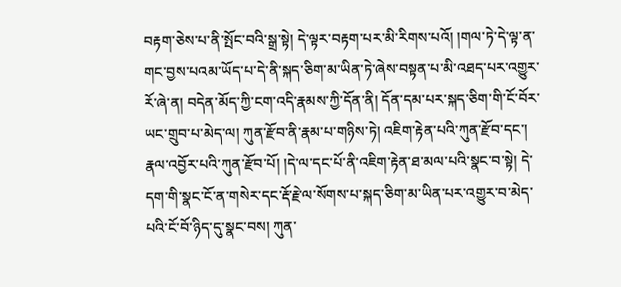བརྟག་ཅེས་པ་ནི་སྤོང་བའི་སྒྲ་སྟེ། དེ་ལྟར་བརྟག་པར་མི་རིགས་པའོ། །གལ་ཏེ་དེ་ལྟ་ན་གང་བྱས་པའམ་ཡོད་པ་དེ་ནི་སྐད་ཅིག་མ་ཡིན་ཏེ་ཞེས་བསྟན་པ་མི་འཐད་པར་འགྱུར་རོ་ཞེ་ན། བདེན་མོད་ཀྱི་ངག་འདི་རྣམས་ཀྱི་དོན་ནི། དོན་དམ་པར་སྐད་ཅིག་གི་ངོ་བོར་ཡང་གྲུབ་པ་མེད་ལ། ཀུན་རྫོབ་ནི་རྣམ་པ་གཉིས་ཏེ། འཇིག་རྟེན་པའི་ཀུན་རྫོབ་དང་། རྣལ་འབྱོར་པའི་ཀུན་རྫོབ་པོ། །དེ་ལ་དང་པོ་ནི་འཇིག་རྟེན་ཐ་མལ་པའི་སྣང་བ་སྟེ། དེ་དག་གི་སྣང་ངོ་ན་གསེར་དང་རྡོ་རྗེ་ལ་སོགས་པ་སྐད་ཅིག་མ་ཡིན་པར་འགྱུར་བ་མེད་པའི་ངོ་བོ་ཉིད་དུ་སྣང་བས། ཀུན་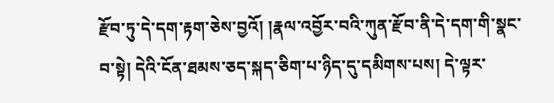རྫོབ་ཏུ་དེ་དག་རྟག་ཅེས་བྱའོ། །རྣལ་འབྱོར་བའི་ཀུན་རྫོབ་ནི་དེ་དག་གི་སྣང་བ་སྟེ། དེའི་ངོན་ཐམས་ཅད་སྐད་ཅིག་པ་ཉིད་དུ་དམིགས་པས། དེ་ལྟར་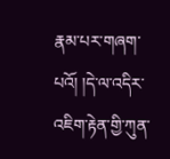རྣམ་པར་གཞག་པའོ། །དེ་ལ་འདིར་འཇིག་རྟེན་གྱི་ཀུན་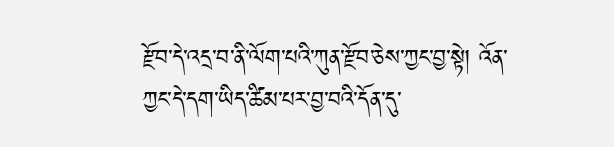རྫོབ་དེ་འདྲ་བ་ནི་ལོག་པའི་ཀུན་རྫོབ་ཅེས་ཀྱང་བྱ་སྟེ། འོན་ཀྱང་དེ་དག་ཡིད་ཚིམ་པར་བྱ་བའི་དོན་དུ་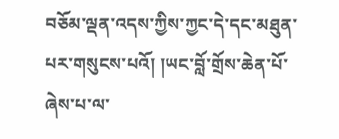བཅོམ་ལྡན་འདས་ཀྱིས་ཀྱང་དེ་དང་མཐུན་པར་གསུངས་པའོ། །ཡང་བློ་གྲོས་ཆེན་པོ་ཞེས་པ་ལ་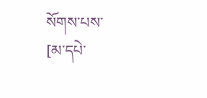སོགས་པས་
[མ་དཔེ་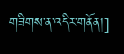གཟིགས་ན་འདིར་གནོན།]